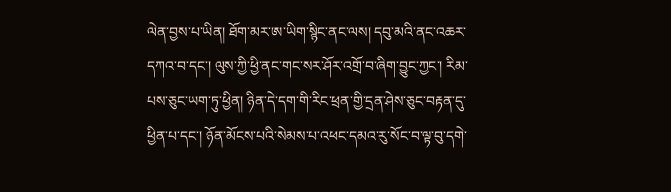ལེན་བྱས་པ་ཡིན། ཐོག་མར་ཨ་ཡིག་སྙིང་ནང་ལས། དབུ་མའི་ནང་འཆར་དཀའ་བ་དང་། ལུས་ཀྱི་ཕྱི་ནང་གང་སར་ཤོར་འགྲོ་བ་ཞིག་བྱུང་ཀྱང་། རིམ་པས་ཅུང་ཡག་ཏུ་ཕྱིན། ཉིན་དེ་དག་གི་རིང་ཕྲན་གྱི་དྲན་ཤེས་ཅུང་བརྟན་དུ་ཕྱིན་པ་དང་། ཉོན་མོངས་པའི་སེམས་པ་འཕང་དམའ་རུ་སོང་བ་ལྟ་བུ་དགེ་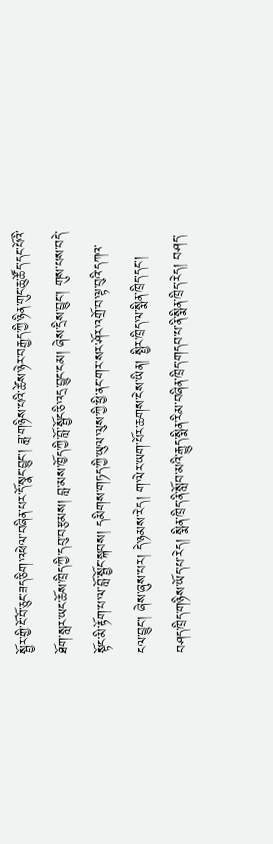སྦྱོར་གྱི་ངོ་བོ་ཅུང་ཟད་ཅིག་འཕེལ་བཞིན་པར་དོ་སྣང་བྱུང་། ཟླ་གཉིས་པའི་ཚེས་ཉེར་བརྒྱད་ཀྱི་ཉིན་གུང་ཆུ་ཚོད་དང་པོའི་ཐོག་སླར་ཡང་ཆོས་ཁྲིད་ཀྱི་དབུ་བརྩམས། བླ་མས་ཁྱོད་ཀྱི་བློ་སྦྱོང་ཅི་འདྲ་བྱུང་ངམ། ཞེས་དྲིས་བྱུང་། གུས་པས་བདེ་སྟོང་མི་རྟོག་པ་ལ་བློ་སྦྱོང་སྐབས། དམིགས་གཏད་ཀྱི་ཡུལ་ལུས་ཀྱི་ཕྱི་ནང་གར་སར་ཤོར་འགྲོ་བ་ལྟ་བུའི་དཀའ་ངལ་བྱུང་། ཞེས་ཞུས་པར། དེ་ཉམས་རེད། ག་ལེར་ཡག་པོར་ཆགས་ངེས་ཡིན། སྤྱིར་ཁྲིད་ལ་སྨིན་ཁྲིད་དང་། བཤད་ཁྲིད་གཉིས་ཡོད་པ་རེད། སྨིན་ཁྲིད་ནི་སློབ་མའི་རྒྱུད་སྨིན་རིམ་བཞིན་ཁྲིད་གདབ་པ་ནི་སྨིན་ཁྲིད་རེད། བཤད་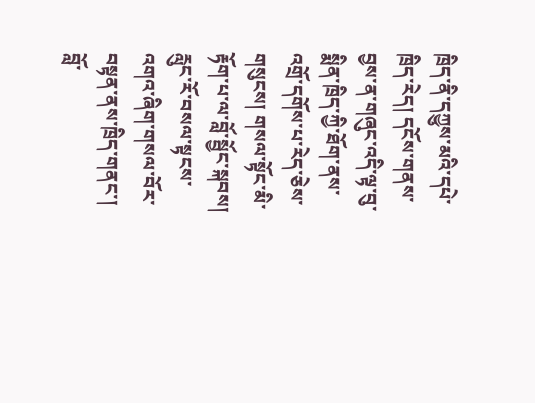ཁྲིད་ནི་དཀྱུས་མའི་དཔེ་ཁྲིད་རེད། དངོས་གནས་བྱས་ན་གཞུང་འདི་ལྟ་བུ་སྨིན་ཁྲིད་ཀྱི་ཐོག་ནས་འགྲོ་དགོས་པ་རེད་ཅེས་གསུངས། གསལ་སྟོང་མི་རྟོག་པ་ལ་བློ་སྦྱོང་སྐབས། རླུང་རོ་བསལ་སྟངས་འགའ་ཞིག་གསལ་བོར་བསྟན་ནས་ཁྲིད་གནང་། བློ་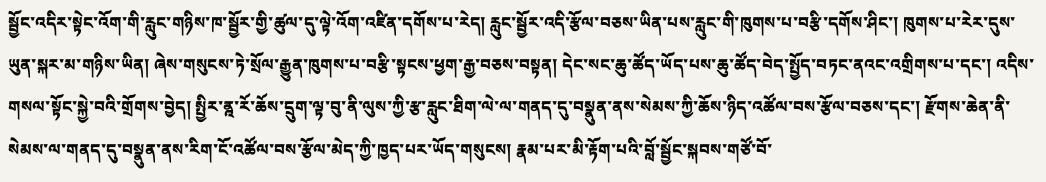སྦྱོང་འདིར་སྟེང་འོག་གི་རླུང་གཉིས་ཁ་སྦྱོར་གྱི་ཚུལ་དུ་ལྟེ་འོག་འཛིན་དགོས་པ་རེད། རླུང་སྦྱོར་འདི་རྩོལ་བཅས་ཡིན་པས་རླུང་གི་ཁུགས་པ་བརྩི་དགོས་ཤིང་། ཁུགས་པ་རེར་དུས་ཡུན་སྐར་མ་གཉིས་ཡིན། ཞེས་གསུངས་ཏེ་སྲོལ་རྒྱུན་ཁུགས་པ་བརྩི་སྟངས་ཕྱག་རྒྱ་བཅས་བསྟན། དེང་སང་ཆུ་ཚོད་ཡོད་པས་ཆུ་ཚོད་བེད་སྤྱོད་བཏང་ནའང་འགྲིགས་པ་དང་། འདིས་གསལ་སྟོང་སྐྱེ་བའི་གྲོགས་བྱེད། སྤྱིར་ནྰ་རོ་ཆོས་དྲུག་ལྟ་བུ་ནི་ལུས་ཀྱི་རྩ་རླུང་ཐིག་ལེ་ལ་གནད་དུ་བསྣུན་ནས་སེམས་ཀྱི་ཆོས་ཉིད་འཚོལ་བས་རྩོལ་བཅས་དང་། རྫོགས་ཆེན་ནི་སེམས་ལ་གནད་དུ་བསྣུན་ནས་རིག་ངོ་འཚོལ་བས་རྩོལ་མེད་ཀྱི་ཁྱད་པར་ཡོད་གསུངས། རྣམ་པར་མི་རྟོག་པའི་བློ་སྦྱོང་སྐབས་གཙོ་བོ་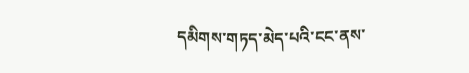དམིགས་གཏད་མེད་པའི་ངང་ནས་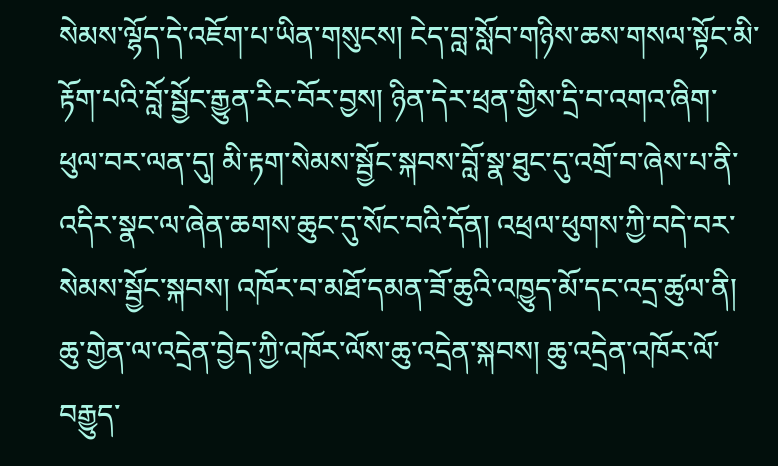སེམས་ལྷོད་དེ་འཇོག་པ་ཡིན་གསུངས། ངེད་བླ་སློབ་གཉིས་ཆས་གསལ་སྟོང་མི་རྟོག་པའི་བློ་སྦྱོང་རྒྱུན་རིང་བོར་བྱས། ཉིན་དེར་ཕྲན་གྱིས་དྲི་བ་འགའ་ཞིག་ཕུལ་བར་ལན་དུ། མི་རྟག་སེམས་སྦྱོང་སྐབས་བློ་སྣ་ཐུང་དུ་འགྲོ་བ་ཞེས་པ་ནི་འདིར་སྣང་ལ་ཞེན་ཆགས་ཆུང་དུ་སོང་བའི་དོན། འཕྲལ་ཕུགས་ཀྱི་བདེ་བར་སེམས་སྦྱོང་སྐབས། འཁོར་བ་མཐོ་དམན་ཟོ་ཆུའི་འཁྱུད་མོ་དང་འདྲ་ཚུལ་ནི། ཆུ་གྱེན་ལ་འདྲེན་བྱེད་ཀྱི་འཁོར་ལོས་ཆུ་འདྲེན་སྐབས། ཆུ་འདྲེན་འཁོར་ལོ་བརྒྱུད་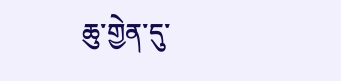ཆུ་གྱེན་དུ་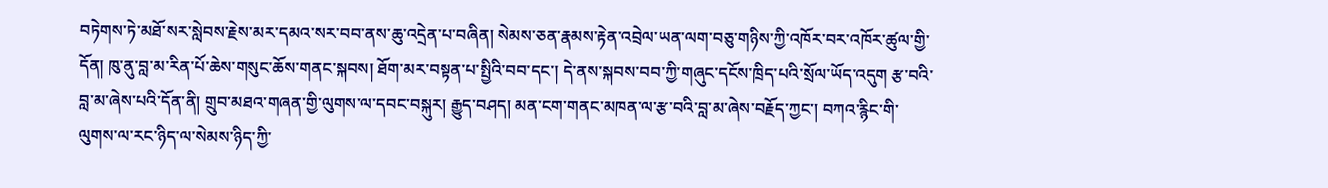བཏེགས་ཏེ་མཐོ་སར་སླེབས་རྗེས་མར་དམའ་སར་བབ་ནས་ཆུ་འདྲེན་པ་བཞིན། སེམས་ཅན་རྣམས་རྟེན་འབྲེལ་ཡན་ལག་བཅུ་གཉིས་ཀྱི་འཁོར་བར་འཁོར་ཚུལ་གྱི་དོན། ཁུ་ནུ་བླ་མ་རིན་པོ་ཆེས་གསུང་ཆོས་གནང་སྐབས། ཐོག་མར་བསྟན་པ་སྤྱིའི་བབ་དང་། དེ་ནས་སྐབས་བབ་ཀྱི་གཞུང་དངོས་ཁྲིད་པའི་སྲོལ་ཡོད་འདུག རྩ་བའི་བླ་མ་ཞེས་པའི་དོན་ནི། གྲུབ་མཐའ་གཞན་གྱི་ལུགས་ལ་དབང་བསྐུར། རྒྱུད་བཤད། མན་ངག་གནང་མཁན་ལ་རྩ་བའི་བླ་མ་ཞེས་བརྗོད་ཀྱང་། བཀའ་རྙིང་གི་ལུགས་ལ་རང་ཉིད་ལ་སེམས་ཉིད་ཀྱི་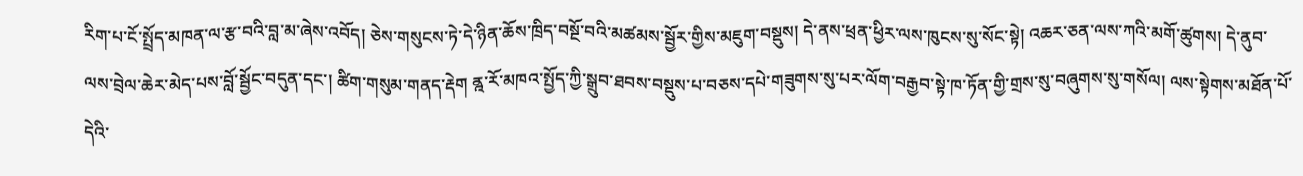རིག་པ་ངོ་སྤྲོད་མཁན་ལ་རྩ་བའི་བླ་མ་ཞེས་འབོད། ཅེས་གསུངས་ཏེ་དེ་ཉིན་ཆོས་ཁྲིད་བསྔོ་བའི་མཚམས་སྦྱོར་གྱིས་མཇུག་བསྡུས། དེ་ནས་ཕྲན་ཕྱིར་ལས་ཁུངས་སུ་སོང་སྟེ། འཆར་ཅན་ལས་ཀའི་མགོ་ཚུགས། དེ་ནུབ་ལས་བྲེལ་ཆེར་མེད་པས་བློ་སྦྱོང་བདུན་དང་། ཚིག་གསུམ་གནད་རྡེག ནྰ་རོ་མཁའ་སྤྱོད་ཀྱི་སྒྲུབ་ཐབས་བསྡུས་པ་བཅས་དཔེ་གཟུགས་སུ་པར་ལོག་བརྒྱབ་སྟེ་ཁ་ཏོན་གྱི་གྲས་སུ་བཞུགས་སུ་གསོལ། ལས་སྟེགས་མཐོན་པོ་དེའི་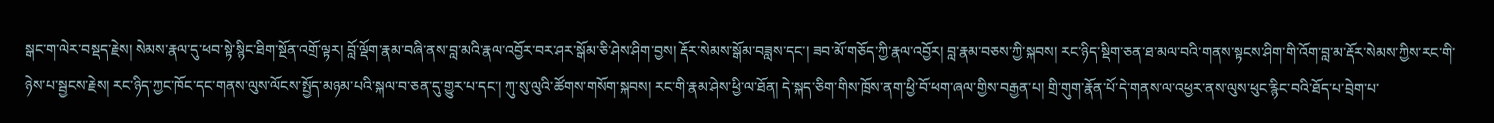སྒང་ག་ལེར་བསྡད་རྗེས། སེམས་རྣལ་དུ་ཕབ་སྟེ་སྙིང་ཐིག་སྔོན་འགྲོ་ལྟར། བློ་ལྡོག་རྣམ་བཞི་ནས་བླ་མའི་རྣལ་འབྱོར་བར་ཤར་སྒོམ་ཅི་ཤེས་ཤིག་བྱས། རྡོར་སེམས་སྒོམ་བཟླས་དང་། ཟབ་མོ་གཅོད་ཀྱི་རྣལ་འབྱོར། བླ་རྣམ་བཅས་ཀྱི་སྐབས། རང་ཉིད་སྡིག་ཅན་ཐ་མལ་བའི་གནས་སྟངས་ཤིག་གི་འོག་བླ་མ་རྡོར་སེམས་ཀྱིས་རང་གི་ཉེས་པ་སྦྱངས་རྗེས། རང་ཉིད་ཀྱང་ཁོང་དང་གནས་ལུས་ལོངས་སྤྱོད་མཉམ་པའི་སྐལ་བ་ཅན་དུ་གྱུར་པ་དང་། ཀུ་སུ་ལུའི་ཚོགས་གསོག་སྐབས། རང་གི་རྣམ་ཤེས་ཕྱི་ལ་ཐོན། དེ་སྐད་ཅིག་གིས་ཁྲོས་ནག་ཕྱི་བོ་ཕག་ཞལ་གྱིས་བརྒྱན་པ། གྲི་གུག་རྣོན་པོ་དེ་གནས་ལ་འཕྱར་ནས་ལུས་ཕུང་རྙིང་བའི་ཐོད་པ་བྲེག་པ་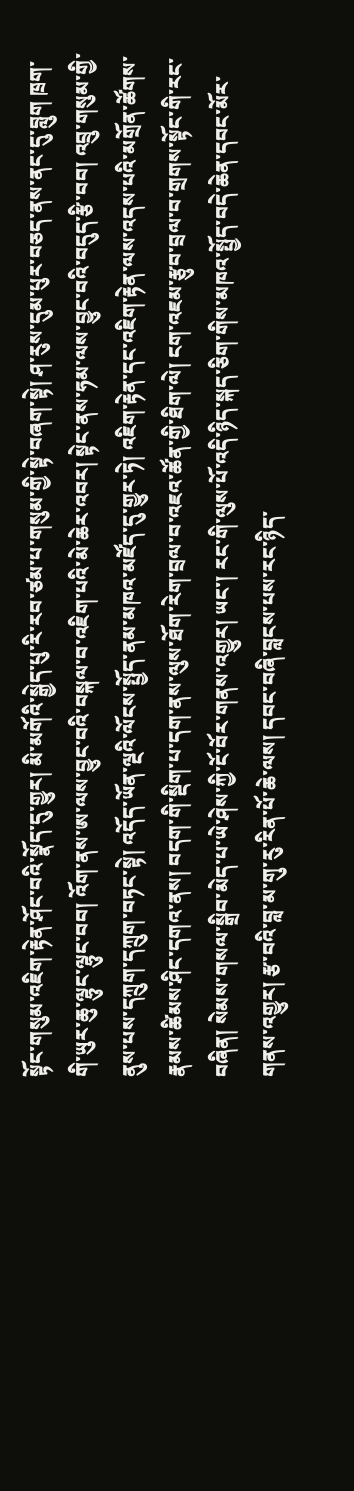སྟོང་གསུམ་འཇིག་རྟེན་ཤོང་བའི་སྣོད་དུ་གྱུར། མི་མགོའི་སྒྱེད་པུ་རི་རབ་ཙམ་པ་གསུམ་གྱི་སྟེ་བཞག་སྟེ། ཤ་རུས་དུམ་པུར་བཅད་ནས་ནང་དུ་བླུག ཁྲག་གི་ཡུར་ཆུ་ལྷུང་ལྷུང་བབ། འོག་ནས་ཨ་ལས་བྱུང་བའི་བསྐལ་བ་འཇིག་པའི་མེ་ཆེར་འབར། སྟེང་ནས་ཧམ་ལས་བྱུང་བའི་བདུད་རྩི་བབ། འབྲུ་གསུམ་གྱི་ནུས་པས་དཀྲུག་དཀྲུག་བཏང་སྟེ། འདོད་ཡོན་ལྔའི་ལོངས་སྤྱོད་ནམ་མཁའ་མཛོད་དུ་གྱུར་ཏེ། འཇིག་རྟེན་དང་འཇིག་རྟེན་ལས་འདས་པའི་མགྲོན་ཚོགས་རྣམས་ཚིམས་ཤིང་དགའ་ནས། བདག་གི་སྡིག་པ་དག་ནས་ལུས་ཐོག་རེག་བྲལ་བ་འཇའ་ཚོན་གྱི་ཐིག་ལེ། ངག་འཇམ་རྩུབ་བྲལ་བ་གྲགས་སྟོང་གི་རང་བཞིན། སེམས་གསལ་སྒྲིབ་མེད་པ་ཡེ་ཤེས་ཀྱི་ངོ་བོར་གནས་འགྱུར། ཡང་། རང་གི་ལུས་པོ་འདི་ཉིད་སྐད་ཅིག་གིས་མཁའ་སྤྱོད་བདེ་ཆེན་དབང་མོར་གནས་འགྱུར། རྩ་བའི་བླ་མ་གུ་རུ་རིན་པོ་ཆེ་ལས། དབང་བཞི་བླངས་པས་རང་ཉིད་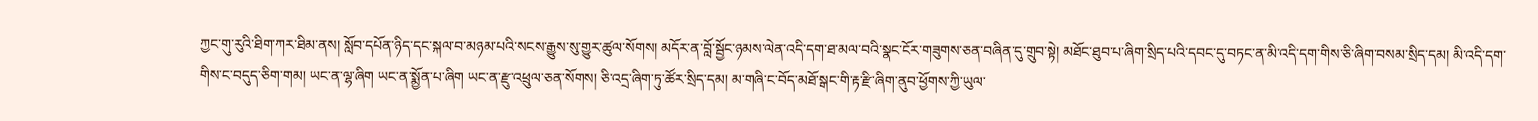ཀྱང་གུ་རུའི་ཐིག་ཀར་ཐིམ་ནས། སློབ་དཔོན་ཉིད་དང་སྐལ་བ་མཉམ་པའི་སངས་རྒྱུས་སུ་གྱུར་ཚུལ་སོགས། མདོར་ན་བློ་སྦྱོང་ཉམས་ལེན་འདི་དག་ཐ་མལ་བའི་སྣང་ངོར་གཟུགས་ཅན་བཞིན་དུ་གྲུབ་སྟེ། མཐོང་ཐུབ་པ་ཞིག་སྲིད་པའི་དབང་དུ་བཏང་ན་མི་འདི་དག་གིས་ཅི་ཞིག་བསམ་སྲིད་དམ། མི་འདི་དག་གིས་ང་བདུད་ཅིག་གམ། ཡང་ན་ལྷ་ཞིག ཡང་ན་སྨྱོན་པ་ཞིག ཡང་ན་རྫུ་འཕྲུལ་ཅན་སོགས། ཅི་འདྲ་ཞིག་ཏུ་ཚོར་སྲིད་དམ། མ་གཞི་ང་བོད་མཐོ་སྒང་གི་རྟ་རྫི་ཞིག་ནུབ་ཕྱོགས་ཀྱི་ཡུལ་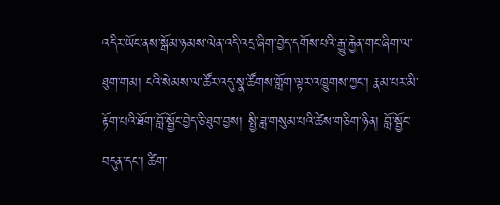འདིར་ཡོང་ནས་སྒོམ་ཉམས་ལེན་འདི་འདྲ་ཞིག་བྱེད་དགོས་པའི་རྒྱུ་རྐྱེན་གང་ཞིག་ལ་ཐུག་གམ། ངའི་སེམས་ལ་ཚོར་འདུ་སྣ་ཚོགས་གློག་ལྟར་འཁྱུགས་ཀྱང་། རྣམ་པར་མི་རྟོག་པའི་ཐོག་བློ་སྦྱོང་བྱེད་ཅི་ཐུབ་བྱས། སྤྱི་ཟླ་གསུམ་པའི་ཚེས་གཅིག་ཉིན། བློ་སྦྱོང་བདུན་དང་། ཚིག་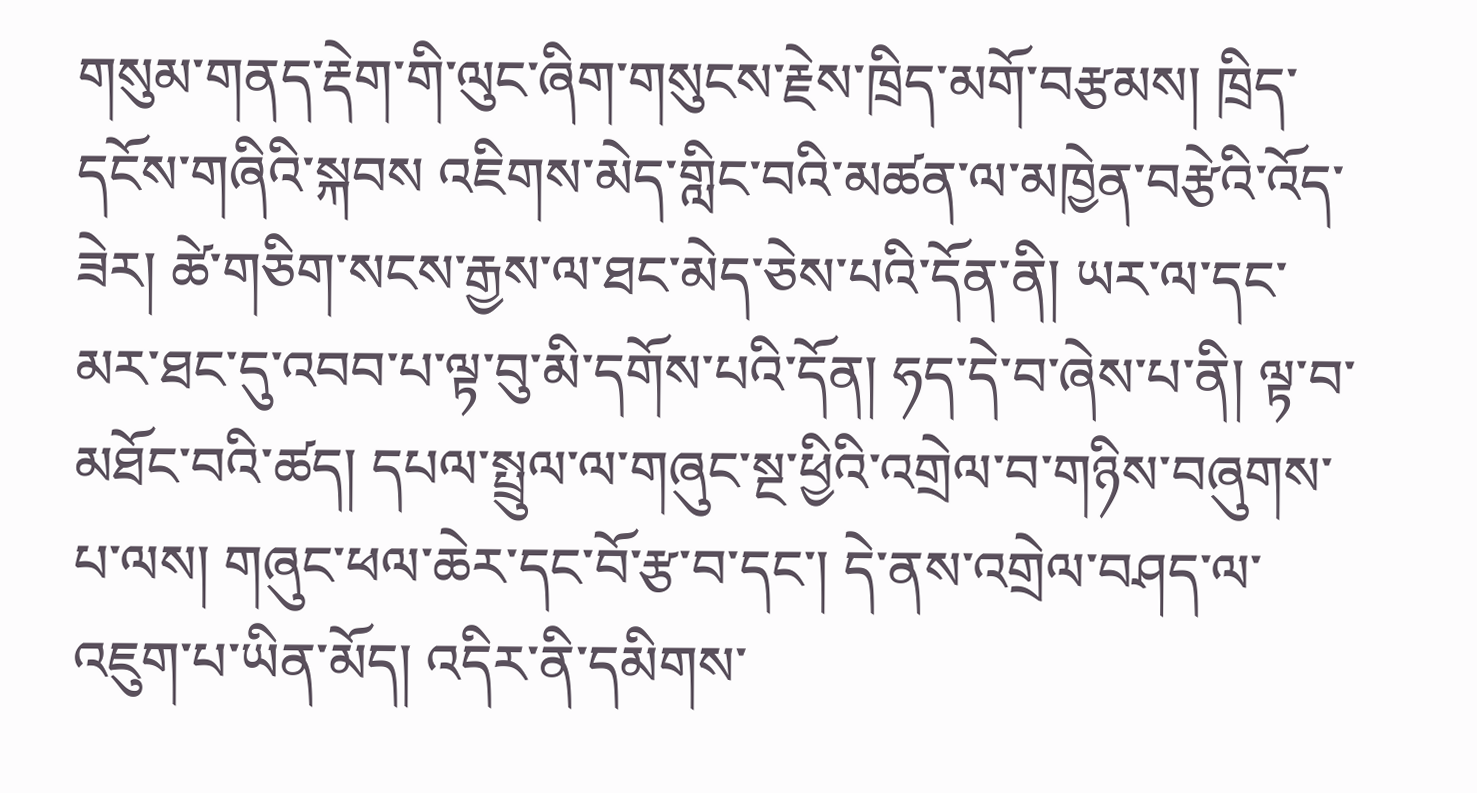གསུམ་གནད་རྡེག་གི་ལུང་ཞིག་གསུངས་རྗེས་ཁྲིད་མགོ་བརྩམས། ཁྲིད་དངོས་གཞིའི་སྐབས འཇིགས་མེད་གླིང་བའི་མཚན་ལ་མཁྱེན་བརྩེའི་འོད་ཟེར། ཚེ་གཅིག་སངས་རྒྱས་ལ་ཐང་མེད་ཅེས་པའི་དོན་ནི། ཡར་ལ་དང་མར་ཐང་དུ་འབབ་པ་ལྟ་བུ་མི་དགོས་པའི་དོན། ཧད་དེ་བ་ཞེས་པ་ནི། ལྟ་བ་མཐོང་བའི་ཚད། དཔལ་སྤྲུལ་ལ་གཞུང་སྔ་ཕྱིའི་འགྲེལ་བ་གཉིས་བཞུགས་པ་ལས། གཞུང་ཕལ་ཆེར་དང་བོ་རྩ་བ་དང་། དེ་ནས་འགྲེལ་བཤད་ལ་འཇུག་པ་ཡིན་མོད། འདིར་ནི་དམིགས་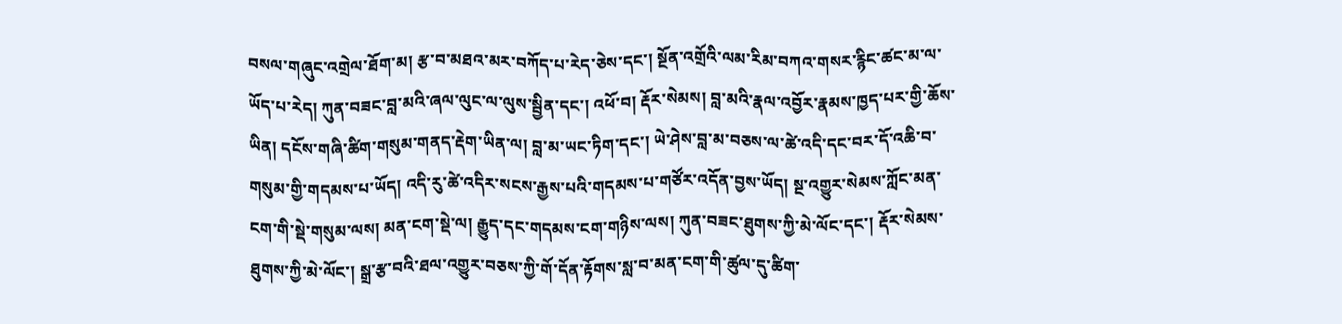བསལ་གཞུང་འགྲེལ་ཐོག་མ། རྩ་བ་མཐའ་མར་བཀོད་པ་རེད་ཅེས་དང་། སྔོན་འགྲོའི་ལམ་རིམ་བཀའ་གསར་རྙིང་ཚང་མ་ལ་ཡོད་པ་རེད། ཀུན་བཟང་བླ་མའི་ཞལ་ལུང་ལ་ལུས་སྦྱིན་དང་། འཕོ་བ། རྡོར་སེམས། བླ་མའི་རྣལ་འབྱོར་རྣམས་ཁྱད་པར་གྱི་ཆོས་ཡིན། དངོས་གཞི་ཚིག་གསུམ་གནད་རྡེག་ཡིན་ལ། བླ་མ་ཡང་ཏིག་དང་། ཡེ་ཤེས་བླ་མ་བཅས་ལ་ཚེ་འདི་དང་བར་དོ་འཆི་བ་གསུམ་གྱི་གདམས་པ་ཡོད། འདི་རུ་ཚེ་འདིར་སངས་རྒྱས་པའི་གདམས་པ་གཙོར་འདོན་བྱས་ཡོད། སྔ་འགྱུར་སེམས་ཀློང་མན་ངག་གི་སྡེ་གསུམ་ལས། མན་ངག་སྡེ་ལ། རྒྱུད་དང་གདམས་ངག་གཉིས་ལས། ཀུན་བཟང་ཐུགས་ཀྱི་མེ་ལོང་དང་། རྡོར་སེམས་ཐུགས་ཀྱི་མེ་ལོང་། སྒྲ་རྩ་བའི་ཐལ་འགྱུར་བཅས་ཀྱི་གོ་དོན་རྟོགས་སླ་བ་མན་ངག་གི་ཚུལ་དུ་ཚིག་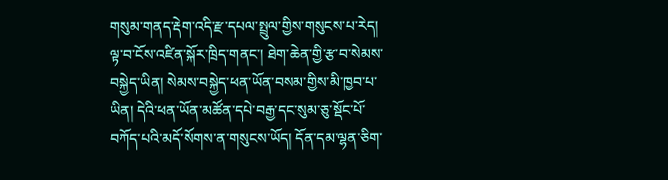གསུམ་གནད་རྡེག་འདི་རྫ་དཔལ་སྤྲུལ་གྱིས་གསུངས་པ་རེད། ལྟ་བ་ངོས་འཛིན་སྐོར་ཁྲིད་གནང་། ཐེག་ཆེན་གྱི་རྩ་བ་སེམས་བསྐྱེད་ཡིན། སེམས་བསྐྱེད་ཕན་ཡོན་བསམ་གྱིས་མི་ཁྱབ་པ་ཡིན། དེའི་ཕན་ཡོན་མཚོན་དཔེ་བརྒྱ་དང་སུམ་ཅུ་སྡོང་པོ་བཀོད་པའི་མདོ་སོགས་ན་གསུངས་ཡོད། དོན་དམ་ལྷན་ཅིག་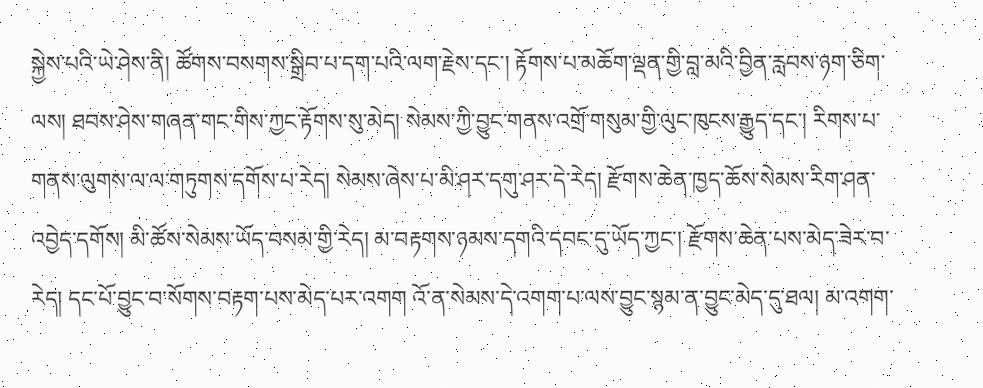སྐྱེས་པའི་ཡེ་ཤེས་ནི། ཚོགས་བསགས་སྒྲིབ་པ་དག་པའི་ལག་རྗེས་དང་། རྟོགས་པ་མཆོག་ལྡན་གྱི་བླ་མའི་བྱིན་རླབས་ཉག་ཅིག་ལས། ཐབས་ཤེས་གཞན་གང་གིས་ཀྱང་རྟོགས་སུ་མེད། སེམས་ཀྱི་བྱུང་གནས་འགྲོ་གསུམ་གྱི་ལུང་ཁུངས་རྒྱུད་དང་། རིགས་པ་གནས་ལུགས་ལ་ལ་གཏུགས་དགོས་པ་རེད། སེམས་ཞེས་པ་མི་ཤར་དགུ་ཤར་དེ་རེད། རྫོགས་ཆེན་ཁྱད་ཆོས་སེམས་རིག་ཤན་འབྱེད་དགོས། མི་ཚོས་སེམས་ཡོད་བསམ་གྱི་རེད། མ་བརྟགས་ཉམས་དགའི་དབང་དུ་ཡོད་ཀྱང་། རྫོགས་ཆེན་པས་མེད་ཟེར་བ་རེད། དང་པོ་བྱུང་བ་སོགས་བརྟག་པས་མེད་པར་འགག འོ་ན་སེམས་དེ་འགག་པ་ལས་བྱུང་སྙམ་ན་བྱུང་མེད་དུ་ཐལ། མ་འགག་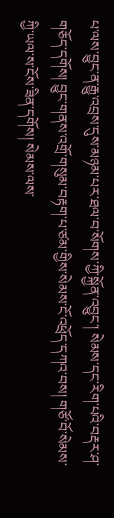པ་ལས་བྱུང་ན་རྒྱུ་འབྲས་དུས་མཉམ་པར་ཐལ་བ་སོགས་ཀྱི་སྐྱོན་འབྱུང་། སེམས་དང་རིག་པའི་བརྡར་ཤ་གཅོད་དགོས། བྱུང་གནས་འགྲོ་གསུམ་བརྟག་པ་ཙམ་གྱིས་སེམས་ངོ་འཕྲོད་དཀའ་བས། གཙོ་བོ་སེམས་ཀྱི་ཡལ་ས་ངོས་ཟིན་དགོས། སེམས་ལས་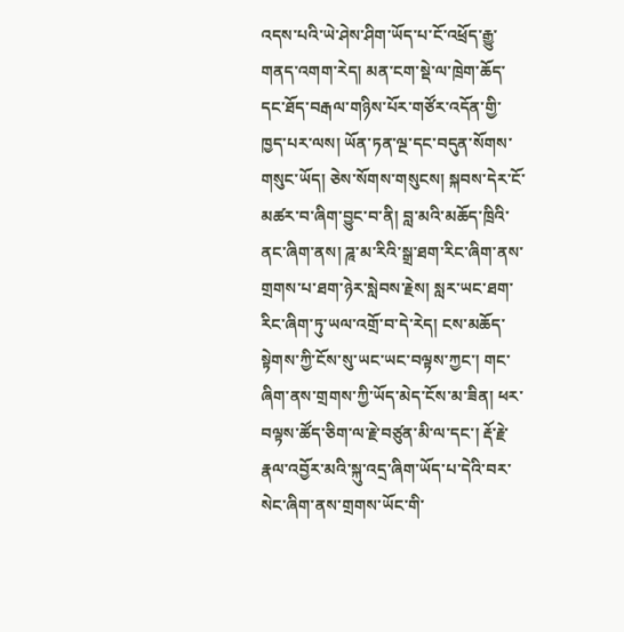འདས་པའི་ཡེ་ཤེས་ཤིག་ཡོད་པ་ངོ་འཕྲོད་རྒྱུ་གནད་འགག་རེད། མན་ངག་སྡེ་ལ་ཁྲེག་ཆོད་དང་ཐོད་བརྒལ་གཉིས་པོར་གཙོར་འདོན་གྱི་ཁྱད་པར་ལས། ཡོན་ཏན་ལྔ་དང་བདུན་སོགས་གསུང་ཡོད། ཅེས་སོགས་གསུངས། སྐབས་དེར་ངོ་མཚར་བ་ཞིག་བྱུང་བ་ནི། བླ་མའི་མཆོད་ཁྲིའི་ནང་ཞིག་ནས། ཌཱ་མ་རིའི་སྒྲ་ཐག་རིང་ཞིག་ནས་གྲགས་པ་ཐག་ཉེར་སླེབས་རྗེས། སླར་ཡང་ཐག་རིང་ཞིག་ཏུ་ཡལ་འགྲོ་བ་དེ་རེད། ངས་མཆོད་སྟེགས་ཀྱི་ངོས་སུ་ཡང་ཡང་བལྟས་ཀྱང་། གང་ཞིག་ནས་གྲགས་ཀྱི་ཡོད་མེད་ངོས་མ་ཟིན། ཕར་བལྟས་ཚོད་ཅིག་ལ་རྗེ་བཙུན་མི་ལ་དང་། རྡོ་རྗེ་རྣལ་འབྱོར་མའི་སྐུ་འདྲ་ཞིག་ཡོད་པ་དེའི་བར་སེང་ཞིག་ནས་གྲགས་ཡོང་གི་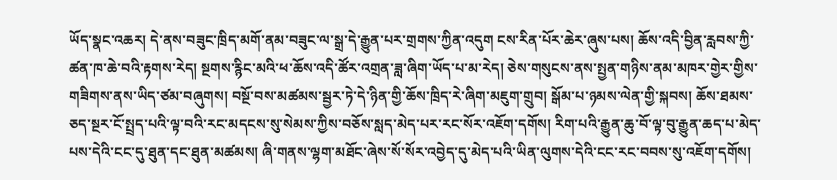ཡོད་སྣང་འཆར། དེ་ནས་བཟུང་ཁྲིད་མགོ་ནམ་བཟུང་ལ་སྒྲ་དེ་རྒྱུན་པར་གྲགས་ཀྱིན་འདུག ངས་རིན་པོར་ཆེར་ཞུས་པས། ཆོས་འདི་བྱིན་རླབས་ཀྱི་ཚན་ཁ་ཆེ་བའི་རྟགས་རེད། སྔགས་རྙིང་མའི་ཕ་ཆོས་འདི་ཚོར་འགྲན་ཟླ་ཞིག་ཡོད་པ་མ་རེད། ཅེས་གསུངས་ནས་སྤྱན་གཉིས་ནམ་མཁར་གྱེར་གྱིས་གཟིགས་ནས་ཡིད་ཙམ་བཞུགས། བསྔོ་བས་མཚམས་སྦྱར་ཏེ་དེ་ཉིན་གྱི་ཆོས་ཁྲིད་རེ་ཞིག་མཇུག་གྲུབ། སྒོམ་པ་ཉམས་ལེན་གྱི་སྐབས། ཆོས་ཐམས་ཅད་སྔར་ངོ་སྤྲད་པའི་ལྟ་བའི་རང་མདངས་སུ་སེམས་ཀྱིས་བཅོས་སླད་མེད་པར་རང་སོར་འཇོག་དགོས། རིག་པའི་རྒྱུན་ཆུ་བོ་ལྟ་བུ་རྒྱུན་ཆད་པ་མེད་པས་དེའི་ངང་དུ་ཐུན་དང་ཐུན་མཚམས། ཞི་གནས་ལྷག་མཐོང་ཞེས་སོ་སོར་འབྱེད་དུ་མེད་པའི་ཡིན་ལུགས་དེའི་ངང་རང་བབས་སུ་འཇོག་དགོས།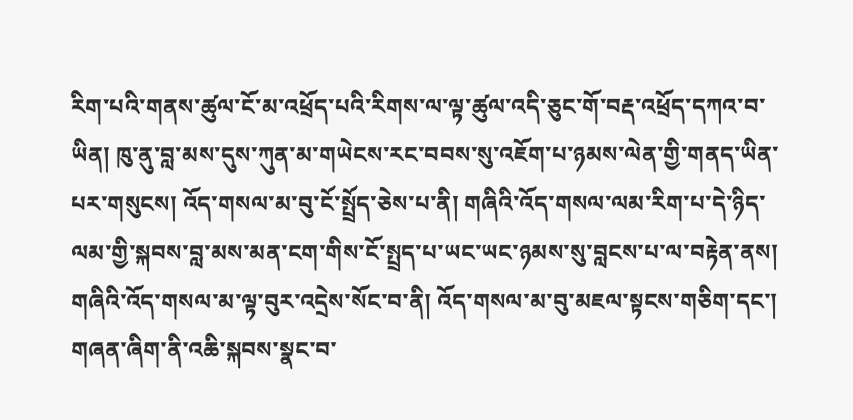རིག་པའི་གནས་ཚུལ་ངོ་མ་འཕྲོད་པའི་རིགས་ལ་ལྟ་ཚུལ་འདི་ཅུང་གོ་བརྡ་འཕྲོད་དཀའ་བ་ཡིན། ཁུ་ནུ་བླ་མས་དུས་ཀུན་མ་གཡེངས་རང་བབས་སུ་འཇོག་པ་ཉམས་ལེན་གྱི་གནད་ཡིན་པར་གསུངས། འོད་གསལ་མ་བུ་ངོ་སྤྲོད་ཅེས་པ་ནི། གཞིའི་འོད་གསལ་ལམ་རིག་པ་དེ་ཉིད་ལམ་གྱི་སྐབས་བླ་མས་མན་ངག་གིས་ངོ་སྤྲད་པ་ཡང་ཡང་ཉམས་སུ་བླངས་པ་ལ་བརྟེན་ནས། གཞིའི་འོད་གསལ་མ་ལྟ་བུར་འདྲེས་སོང་བ་ནི། འོད་གསལ་མ་བུ་མཇལ་སྟངས་གཅིག་དང་། གཞན་ཞིག་ནི་འཆི་སྐབས་སྣང་བ་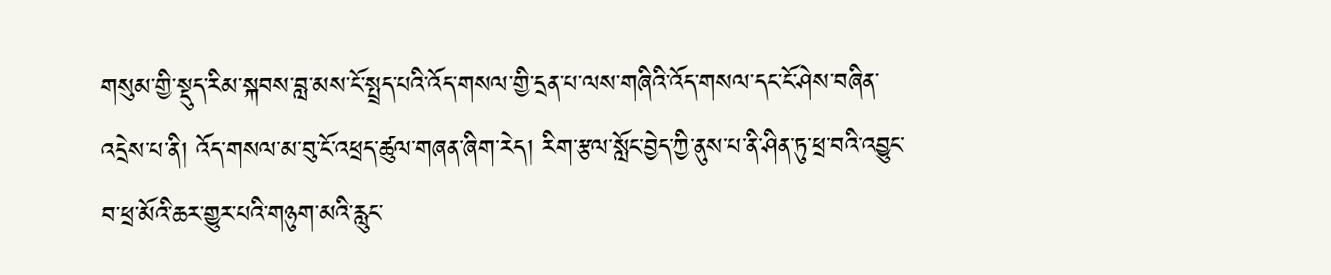གསུམ་གྱི་སྡུད་རིམ་སྐབས་བླ་མས་ངོ་སྤྲད་པའི་འོད་གསལ་གྱི་དྲན་པ་ལས་གཞིའི་འོད་གསལ་དང་ངོ་ཤེས་བཞིན་འདྲེས་པ་ནི། འོད་གསལ་མ་བུ་ངོ་འཕྲད་ཚུལ་གཞན་ཞིག་རེད། རིག་རྩལ་སློང་བྱེད་ཀྱི་ནུས་པ་ནི་ཤིན་ཏུ་ཕྲ་བའི་འབྱུང་བ་ཕྲ་མོའི་ཆར་གྱུར་པའི་གཉུག་མའི་རླུང་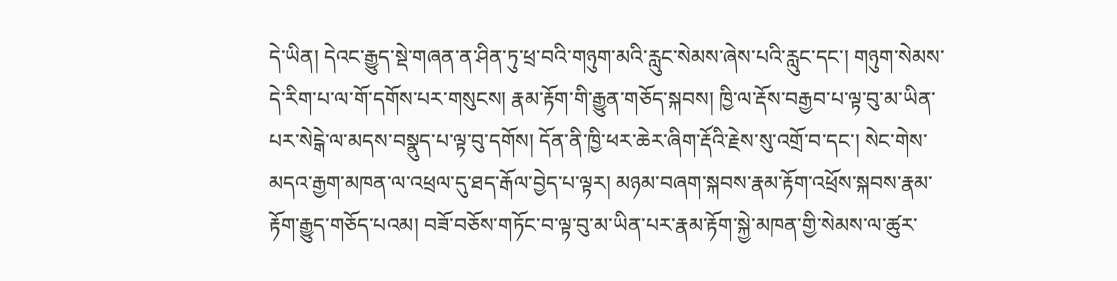དེ་ཡིན། དེའང་རྒྱུད་སྡེ་གཞན་ན་ཤིན་ཏུ་ཕྲ་བའི་གཉུག་མའི་རླུང་སེམས་ཞེས་པའི་རླུང་དང་། གཉུག་སེམས་དེ་རིག་པ་ལ་གོ་དགོས་པར་གསུངས། རྣམ་རྟོག་གི་རྒྱུན་གཅོད་སྐབས། ཁྱི་ལ་རྡོས་བརྒྱབ་པ་ལྟ་བུ་མ་ཡིན་པར་སེངྒེ་ལ་མདས་བསྣུད་པ་ལྟ་བུ་དགོས། དོན་ནི་ཁྱི་ཕར་ཆེར་ཞིག་རྡོའི་རྗེས་སུ་འགྲོ་བ་དང་། སེང་གེས་མདའ་རྒྱག་མཁན་ལ་འཕྲལ་དུ་ཐད་རྒོལ་བྱེད་པ་ལྟར། མཉམ་བཞག་སྐབས་རྣམ་རྟོག་འཕྲོས་སྐབས་རྣམ་རྟོག་རྒྱུད་གཅོད་པའམ། བཟོ་བཅོས་གཏོང་བ་ལྟ་བུ་མ་ཡིན་པར་རྣམ་རྟོག་སྐྱེ་མཁན་གྱི་སེམས་ལ་ཚུར་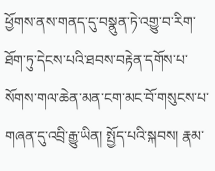ཕྱོགས་ནས་གནད་དུ་བསྣུན་ཏེ་འགྱུ་བ་རིག་ཐོག་ཏུ་དེངས་པའི་ཐབས་བརྟེན་དགོས་པ་སོགས་གལ་ཆེན་མན་ངག་མང་བོ་གསུངས་པ་གཞན་དུ་འབྲི་རྒྱུ་ཡིན། སྤྱོད་པའི་སྐབས། རྣམ་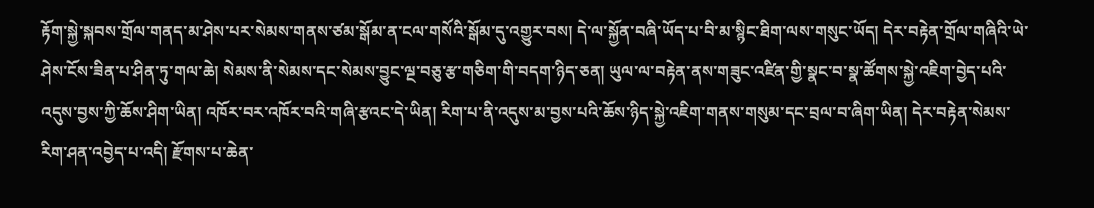རྟོག་སྐྱེ་སྐབས་གྲོལ་གནད་མ་ཤེས་པར་སེམས་གནས་ཙམ་སྒོམ་ན་ངལ་གསོའི་སྒོམ་དུ་འགྱུར་བས། དེ་ལ་སྐྱོན་བཞི་ཡོད་པ་བི་མ་སྙིང་ཐིག་ལས་གསུང་ཡོད། དེར་བརྟེན་གྲོལ་གཞིའི་ཡེ་ཤེས་ངོས་ཟིན་པ་ཤིན་ཏུ་གལ་ཆེ། སེམས་ནི་སེམས་དང་སེམས་བྱུང་ལྔ་བཅུ་རྩ་གཅིག་གི་བདག་ཉིད་ཅན། ཡུལ་ལ་བརྟེན་ནས་གཟུང་འཛིན་གྱི་སྣང་བ་སྣ་ཚོགས་སྐྱེ་འཇིག་བྱེད་པའི་འདུས་བྱས་ཀྱི་ཆོས་ཤིག་ཡིན། འཁོར་བར་འཁོར་བའི་གཞི་རྩའང་དེ་ཡིན། རིག་པ་ནི་འདུས་མ་བྱས་པའི་ཆོས་ཉིད་སྐྱེ་འཇིག་གནས་གསུམ་དང་བྲལ་བ་ཞིག་ཡིན། དེར་བརྟེན་སེམས་རིག་ཤན་འབྱེད་པ་འདི། རྫོགས་པ་ཆེན་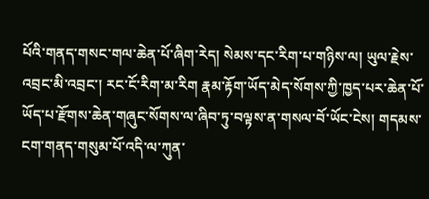པོའི་གནད་གསང་གལ་ཆེན་པོ་ཞིག་རེད། སེམས་དང་རིག་པ་གཉིས་ལ། ཡུལ་རྗེས་འབྲང་མི་འབྲང་། རང་ངོ་རིག་མ་རིག རྣམ་རྟོག་ཡོད་མེད་སོགས་ཀྱི་ཁྱད་པར་ཆེན་པོ་ཡོད་པ་རྫོགས་ཆེན་གཞུང་སོགས་ལ་ཞིབ་ཏུ་བལྟས་ན་གསལ་བོ་ཡོང་ངེས། གདམས་ངག་གནད་གསུམ་པོ་འདི་ལ་ཀུན་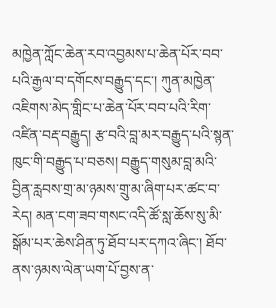མཁྱེན་ཀློང་ཆེན་རབ་འབྱམས་པ་ཆེན་པོར་བབ་པའི་རྒྱལ་བ་དགོངས་བརྒྱུད་དང་། ཀུན་མཁྱེན་འཇིགས་མེད་གླིང་པ་ཆེན་པོར་བབ་པའི་རིག་འཛིན་བརྡ་བརྒྱུད། རྩ་བའི་བླ་མར་བརྒྱུད་པའི་སྙན་ཁུང་གི་བརྒྱུད་པ་བཅས། བརྒྱུད་གསུམ་བླ་མའི་བྱིན་རླབས་གྲ་མ་ཉམས་གྲུ་མ་ཞིག་པར་ཚང་བ་རེད། མན་ངག་ཟབ་གསང་འདི་ཚོ་སླ་ཆོས་སུ་མི་སྒོམ་པར་ཆེས་ཤིན་ཏུ་ཐོབ་པར་དཀའ་ཞིང་། ཐོབ་ནས་ཉམས་ལེན་ཡག་པོ་བྱས་ན་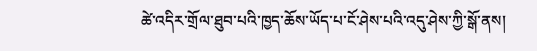ཚེ་འདིར་གྲོལ་ཐུབ་པའི་ཁྱད་ཆོས་ཡོད་པ་ངོ་ཤེས་པའི་འདུ་ཤེས་ཀྱི་སྒོ་ནས།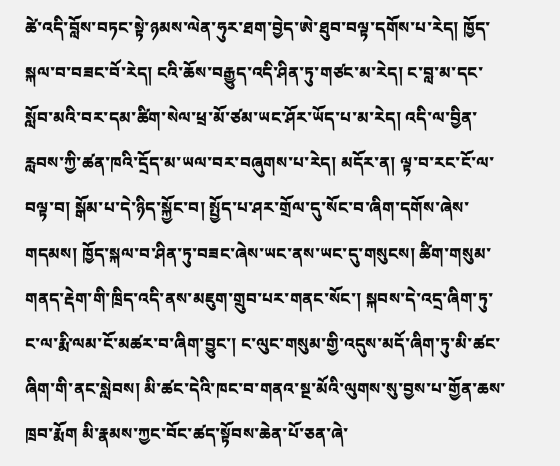ཚེ་འདི་བློས་བཏང་སྟེ་ཉམས་ལེན་ཧུར་ཐག་བྱེད་ཨེ་ཐུབ་བལྟ་དགོས་པ་རེད། ཁྱོད་སྐལ་བ་བཟང་བོ་རེད། ངའི་ཆོས་བརྒྱུད་འདི་ཤིན་ཏུ་གཙང་མ་རེད། ང་བླ་མ་དང་སློབ་མའི་བར་དམ་ཚིག་སེལ་ཕྲ་མོ་ཙམ་ཡང་ཤོར་ཡོད་པ་མ་རེད། འདི་ལ་བྱིན་རླབས་ཀྱི་ཚན་ཁའི་དྲོད་མ་ཡལ་བར་བཞུགས་པ་རེད། མདོར་ན། ལྟ་བ་རང་ངོ་ལ་བལྟ་བ། སྒོམ་པ་དེ་ཉིད་སྐྱོང་བ། སྤྱོད་པ་ཤར་གྲོལ་དུ་སོང་བ་ཞིག་དགོས་ཞེས་གདམས། ཁྱོད་སྐལ་བ་ཤིན་ཏུ་བཟང་ཞེས་ཡང་ནས་ཡང་དུ་གསུངས། ཚིག་གསུམ་གནད་རྡེག་གི་ཁྲིད་འདི་ནས་མཇུག་གྲུབ་པར་གནང་སོང་། སྐབས་དེ་འདྲ་ཞིག་ཏུ་ང་ལ་རྨི་ལམ་ངོ་མཚར་བ་ཞིག་བྱུང་། ང་ལུང་གསུམ་གྱི་འདུས་མདོ་ཞིག་ཏུ་མི་ཚང་ཞིག་གི་ནང་སླེབས། མི་ཚང་དེའི་ཁང་བ་གནའ་སྔ་མོའི་ལུགས་སུ་བྱས་པ་གྱོན་ཆས་ཁྲབ་རྨོག མི་རྣམས་ཀྱང་བོང་ཚད་སྟོབས་ཆེན་པོ་ཅན་ཞེ་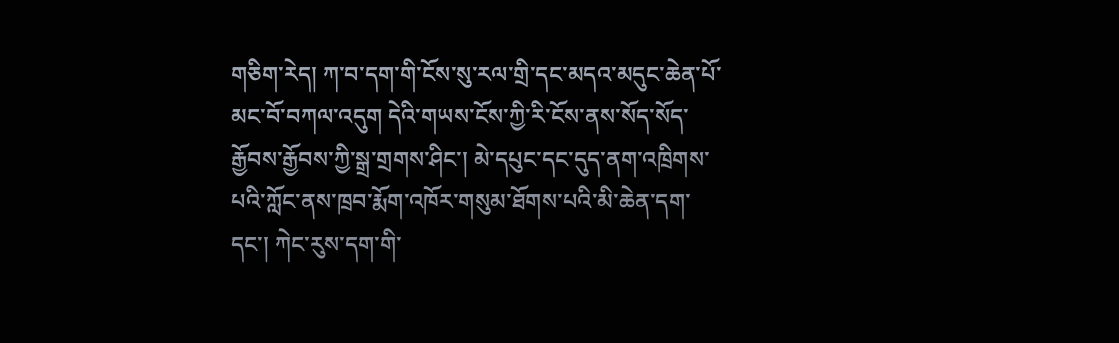གཅིག་རེད། ཀ་བ་དག་གི་ངོས་སུ་རལ་གྲི་དང་མདའ་མདུང་ཆེན་པོ་མང་བོ་བཀལ་འདུག དེའི་གཡས་ངོས་ཀྱི་རི་ངོས་ནས་སོད་སོད་རྒྱོབས་རྒྱོབས་ཀྱི་སྒྲ་གྲགས་ཤིང་། མེ་དཔུང་དང་དུད་ནག་འཁྲིགས་པའི་ཀློང་ནས་ཁྲབ་རྨོག་འཁོར་གསུམ་ཐོགས་པའི་མི་ཆེན་དག་དང་། ཀེང་རུས་དག་གི་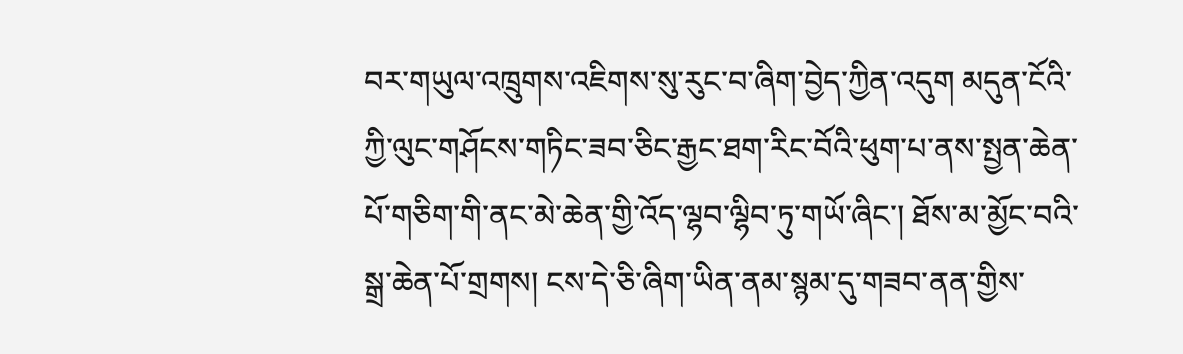བར་གཡུལ་འཁྲུགས་འཇིགས་སུ་རུང་བ་ཞིག་བྱེད་ཀྱིན་འདུག མདུན་ངོའི་ཀྱི་ལུང་གཤོངས་གཏིང་ཟབ་ཅིང་རྒྱང་ཐག་རིང་བོའི་ཕུག་པ་ནས་སྤྱན་ཆེན་པོ་གཅིག་གི་ནང་མེ་ཆེན་གྱི་འོད་ལྷབ་ལྷིབ་ཏུ་གཡོ་ཞིང་། ཐོས་མ་མྱོང་བའི་སྒྲ་ཆེན་པོ་གྲགས། ངས་དེ་ཅི་ཞིག་ཡིན་ནམ་སྙམ་དུ་གཟབ་ནན་གྱིས་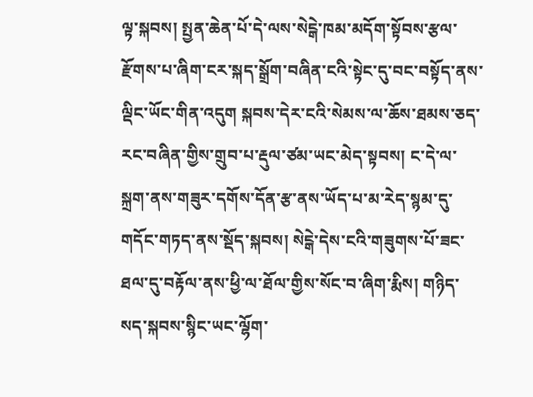ལྟ་སྐབས། སྤྱན་ཆེན་པོ་དེ་ལས་སེངྒེ་ཁམ་མདོག་སྟོབས་རྩལ་རྫོགས་པ་ཞིག་ངར་སྐད་སྒྲོག་བཞིན་ངའི་སྟེང་དུ་བང་བསྟོད་ནས་ལྡིང་ཡོང་གིན་འདུག སྐབས་དེར་ངའི་སེམས་ལ་ཆོས་ཐམས་ཅད་རང་བཞིན་གྱིས་གྲུབ་པ་རྡུལ་ཙམ་ཡང་མེད་སྟབས། ང་དེ་ལ་སྐྲག་ནས་གཟུར་དགོས་དོན་རྩ་ནས་ཡོད་པ་མ་རེད་སྙམ་དུ་གདོང་གཏད་ནས་སྡོད་སྐབས། སེངྒེ་དེས་ངའི་གཟུགས་པོ་ཟང་ཐལ་དུ་བརྟོལ་ནས་ཕྱི་ལ་ཐོལ་གྱིས་སོང་བ་ཞིག་རྨིས། གཉིད་སད་སྐབས་སྙིང་ཡང་ལྷོག་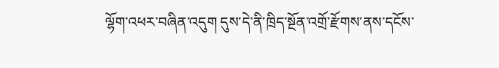ལྷོག་འཕར་བཞིན་འདུག དུས་དེ་ནི་ཁྲིད་སྔོན་འགྲོ་རྫོགས་ནས་དངོས་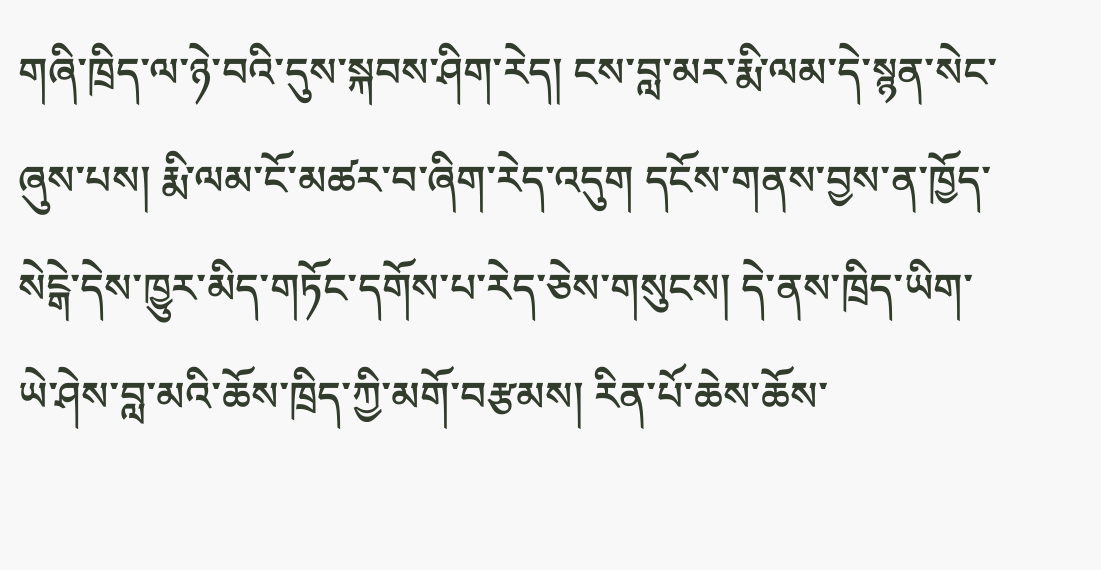གཞི་ཁྲིད་ལ་ཉེ་བའི་དུས་སྐབས་ཤིག་རེད། ངས་བླ་མར་རྨི་ལམ་དེ་སྙན་སེང་ཞུས་པས། རྨི་ལམ་ངོ་མཚར་བ་ཞིག་རེད་འདུག དངོས་གནས་བྱས་ན་ཁྱོད་སེངྒེ་དེས་ཁྱུར་མིད་གཏོང་དགོས་པ་རེད་ཅེས་གསུངས། དེ་ནས་ཁྲིད་ཡིག་ཡེ་ཤེས་བླ་མའི་ཆོས་ཁྲིད་ཀྱི་མགོ་བརྩམས། རིན་པོ་ཆེས་ཆོས་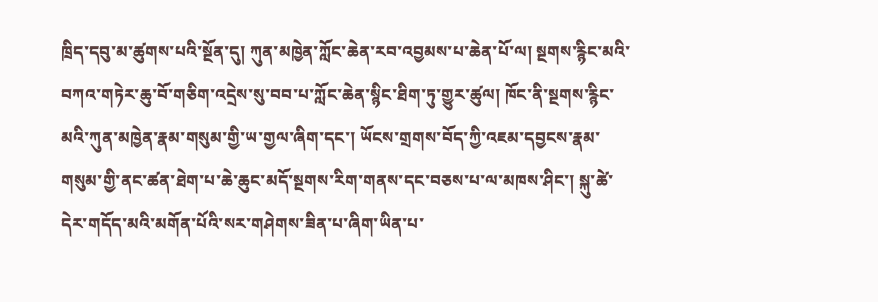ཁྲིད་དབུ་མ་ཚུགས་པའི་སྔོན་དུ། ཀུན་མཁྱེན་ཀློང་ཆེན་རབ་འབྱམས་པ་ཆེན་པོ་ལ། སྔགས་རྙིང་མའི་བཀའ་གཏེར་ཆུ་བོ་གཅིག་འདྲེས་སུ་བབ་པ་ཀློང་ཆེན་སྙིང་ཐིག་ཏུ་གྱུར་ཚུལ། ཁོང་ནི་སྔགས་རྙིང་མའི་ཀུན་མཁྱེན་རྣམ་གསུམ་གྱི་ཡ་གྱལ་ཞིག་དང་། ཡོངས་གྲགས་བོད་ཀྱི་འཇམ་དབྱངས་རྣམ་གསུམ་གྱི་ནང་ཚན་ཐེག་པ་ཆེ་ཆུང་མདོ་སྔགས་རིག་གནས་དང་བཅས་པ་ལ་མཁས་ཤིང་། སྐུ་ཚེ་དེར་གདོད་མའི་མགོན་པོའི་སར་གཤེགས་ཟིན་པ་ཞིག་ཡིན་པ་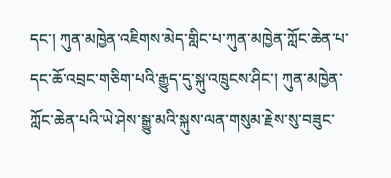དང་། ཀུན་མཁྱེན་འཇིགས་མེད་གླིང་པ་ཀུན་མཁྱེན་ཀློང་ཆེན་པ་དང་ཆོ་འབྲང་གཅིག་པའི་རྒྱུད་དུ་སྐུ་འཁྲུངས་ཤིང་། ཀུན་མཁྱེན་ཀློང་ཆེན་པའི་ཡེ་ཤེས་སྒྱུ་མའི་སྐུས་ལན་གསུམ་རྗེས་སུ་བཟུང་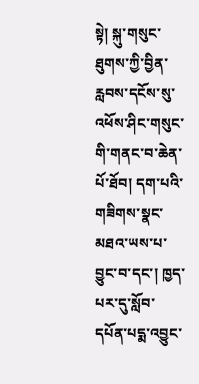སྟེ། སྐུ་གསུང་ཐུགས་ཀྱི་བྱིན་རླབས་དངོས་སུ་འཕོས་ཤིང་གསུང་གི་གནང་བ་ཆེན་པོ་ཐོབ། དག་པའི་གཟིགས་སྣང་མཐའ་ཡས་པ་བྱུང་བ་དང་། ཁྱད་པར་དུ་སློབ་དཔོན་པདྨ་འབྱུང་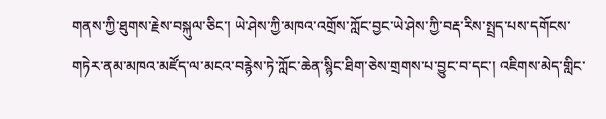གནས་ཀྱི་ཐུགས་རྗེས་བསྐུལ་ཅིང་། ཡེ་ཤེས་ཀྱི་མཁའ་འགྲོས་ཀློང་བྱང་ཡེ་ཤེས་ཀྱི་བརྡ་རིས་སྤྲད་པས་དགོངས་གཏེར་ནམ་མཁའ་མཛོད་ལ་མངའ་བརྙེས་ཏེ་ཀློང་ཆེན་སྙིང་ཐིག་ཅེས་གྲགས་པ་བྱུང་བ་དང་། འཇིགས་མེད་གླིང་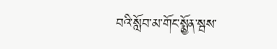བའི་སློབ་མ་གོང་སྨྱོན་སྦས་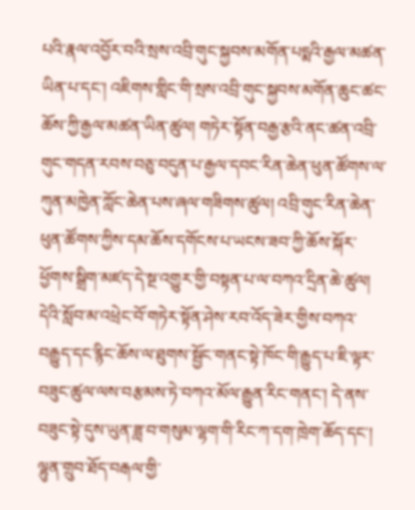པའི་རྣལ་འབྱོར་བའི་སྲས་འབྲི་གུང་སྐྱབས་མགོན་པདྨའི་རྒྱལ་མཚན་ཡིན་པ་དང་། འཇིགས་གླིང་གི་སྲས་འབྲི་གུང་སྐྱབས་མགོན་ཆུང་ཚང་ཆོས་ཀྱི་རྒྱལ་མཚན་ཡིན་ཚུལ། གཏེར་སྟོན་བརྒྱ་རྩའི་ནང་ཚན་འབྲི་གུང་གདན་རབས་བཅུ་བདུན་པ་རྒྱལ་དབང་རིན་ཆེན་ཕུན་ཚོགས་ལ་ཀུན་མཁྱེན་ཀློང་ཆེན་པས་ཞལ་གཟིགས་ཚུལ། འབྲི་གུང་རིན་ཆེན་ཕུན་ཚོགས་ཀྱིས་དམ་ཆོས་དགོངས་པ་ཡངས་ཟབ་ཀྱི་ཆོས་སྐོར་ཕྱོགས་སྒྲིག་མཛད་དེ་སྔ་འགྱུར་གྱི་བསྟན་པ་ལ་བཀའ་དྲིན་ཆེ་ཚུལ། དེའི་སློབ་མ་འཕྲེང་བོ་གཏེར་སྟོན་ཤེས་རབ་འོད་ཟེར་གྱིས་བཀའ་བརྒྱུད་དང་རྙིང་ཆོས་ལ་ཐུགས་སྦྱོང་གནང་སྟེ་ཁོང་གི་རྒྱུད་པ་ཇི་ལྟར་བཟུང་ཚུལ་ལས་བརྩམས་ཏེ་བཀའ་མོལ་རྒྱུན་རིང་གནང་། དེ་ནས་བཟུང་སྟེ་དུས་ཡུན་ཟླ་བ་གསུམ་ལྷག་གི་རིང་ཀ་དག་ཁྲེག་ཆོད་དང་། ལྷུན་གྲུབ་ཐོད་བརྒལ་གྱི་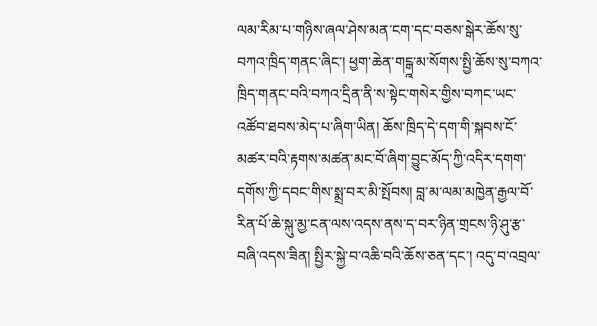ལམ་རིམ་པ་གཉིས་ཞལ་ཤེས་མན་ངག་དང་བཅས་སྒེར་ཆོས་སུ་བཀའ་ཁྲིད་གནང་ཞིང་། ཕྱག་ཆེན་གངྒྰ་མ་སོགས་སྤྱི་ཆོས་སུ་བཀའ་ཁྲིད་གནང་བའི་བཀའ་དྲིན་ནི་ས་སྟེང་གསེར་གྱིས་བཀང་ཡང་འཚོབ་ཐབས་མེད་པ་ཞིག་ཡིན། ཆོས་ཁྲིད་དེ་དག་གི་སྐབས་ངོ་མཚར་བའི་རྟགས་མཚན་མང་བོ་ཞིག་བྱུང་མོད་ཀྱི་འདིར་དགག་དགོས་ཀྱི་དབང་གིས་སྨྲ་བར་མི་སྤོབས། བླ་མ་ལམ་མཁྱེན་རྒྱལ་བོ་རིན་པོ་ཆེ་སྐུ་མྱ་ངན་ལས་འདས་ནས་ད་བར་ཉིན་གྲངས་ཉི་ཤུ་རྩ་བཞི་འདས་ཟིན། སྤྱིར་སྐྱེ་བ་འཆི་བའི་ཆོས་ཅན་དང་། འདུ་བ་འབྲལ་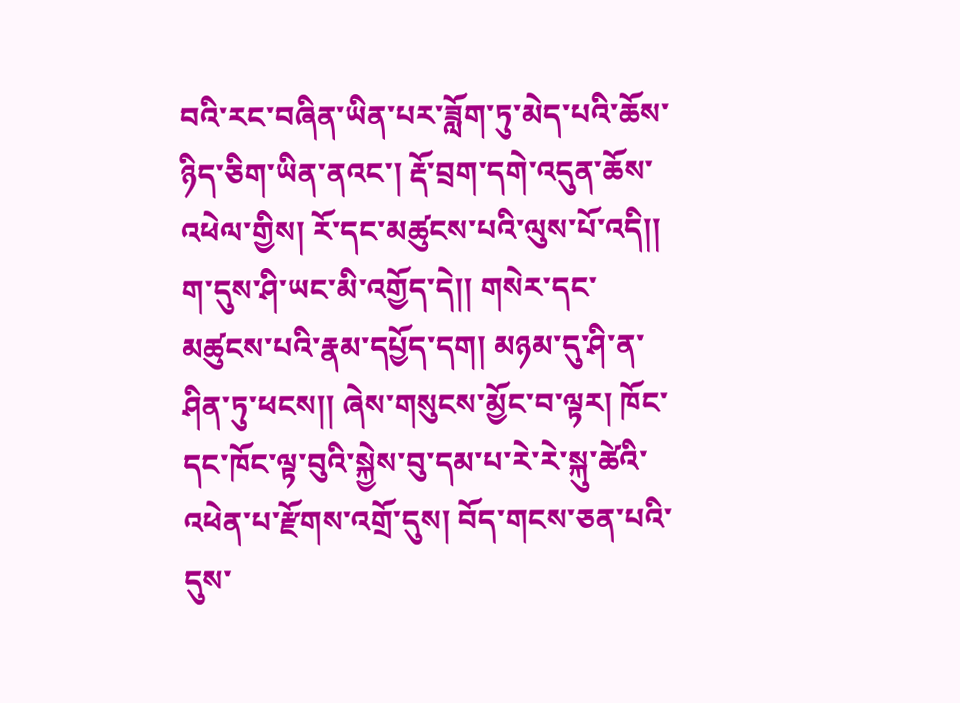བའི་རང་བཞིན་ཡིན་པར་ཟློག་ཏུ་མེད་པའི་ཆོས་ཉིད་ཅིག་ཡིན་ནའང་། རྡོ་བྲག་དགེ་འདུན་ཆོས་འཕེལ་གྱིས། རོ་དང་མཚུངས་པའི་ལུས་པོ་འདི།། ག་དུས་ཤི་ཡང་མི་འགྱོད་དེ།། གསེར་དང་མཚུངས་པའི་རྣམ་དཔྱོད་དག། མཉམ་དུ་ཤི་ན་ཤིན་ཏུ་ཕངས།། ཞེས་གསུངས་མྱོང་བ་ལྟར། ཁོང་དང་ཁོང་ལྟ་བུའི་སྐྱེས་བུ་དམ་པ་རེ་རེ་སྐུ་ཚེའི་འཕེན་པ་རྫོགས་འགྲོ་དུས། བོད་གངས་ཅན་པའི་དུས་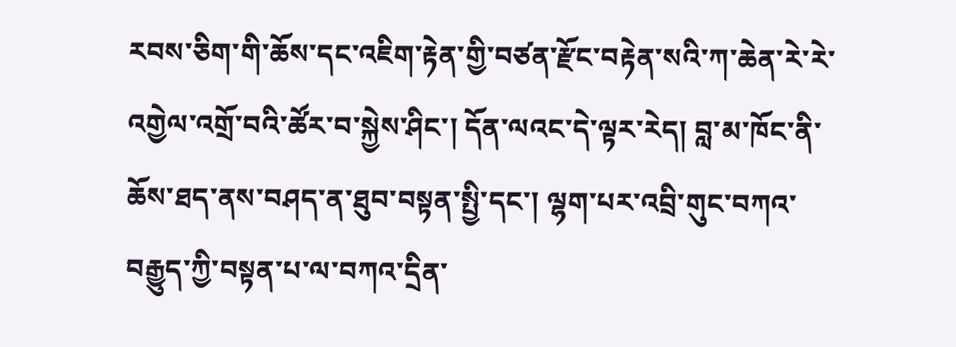རབས་ཅིག་གི་ཆོས་དང་འཇིག་རྟེན་གྱི་བཙན་རྫོང་བརྟེན་སའི་ཀ་ཆེན་རེ་རེ་འགྱེལ་འགྲོ་བའི་ཚོར་བ་སྐྱེས་ཤིང་། དོན་ལའང་དེ་ལྟར་རེད། བླ་མ་ཁོང་ནི་ཆོས་ཐད་ནས་བཤད་ན་ཐུབ་བསྟན་སྤྱི་དང་། ལྷག་པར་འབྲི་གུང་བཀའ་བརྒྱུད་ཀྱི་བསྟན་པ་ལ་བཀའ་དྲིན་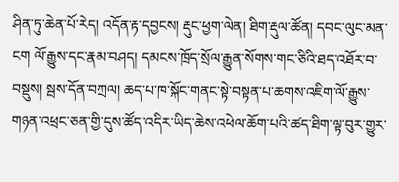ཤིན་ཏུ་ཆེན་པོ་རེད། འདོན་རྟ་དབྱངས། རྡུང་ཕྱག་ལེན། ཐིག་རྡུལ་ཚོན། དབང་ལུང་མན་ངག ལོ་རྒྱུས་དང་རྣམ་བཤད། དམངས་ཁྲོད་སྲོལ་རྒྱུན་སོགས་གང་ཅིའི་ཐད་འཐོར་བ་བསྡུས། སྦས་དོན་བཀྲལ། ཆད་པ་ཁ་སྐོང་གནང་སྟེ་བསྟན་པ་ཆགས་འཇིག་ལོ་རྒྱུས་གཉན་འཕྲང་ཅན་གྱི་དུས་ཚོད་འདིར་ཡིད་ཆེས་འཕེལ་ཆོག་པའི་ཚད་ཐིག་ལྟ་བུར་གྱུར་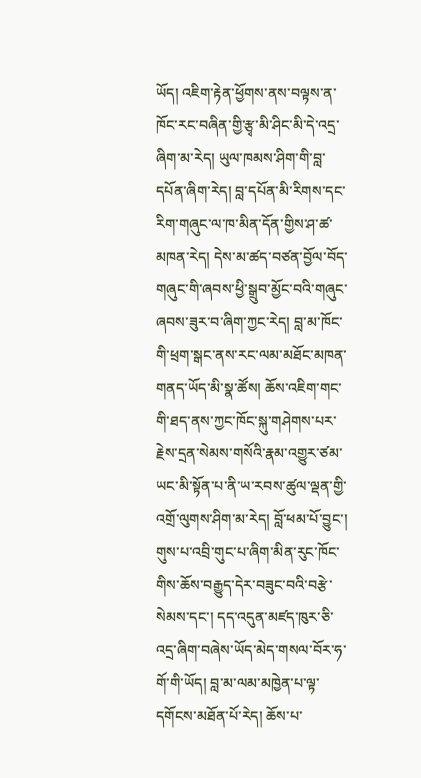ཡོད། འཇིག་རྟེན་ཕྱོགས་ནས་བལྟས་ན་ཁོང་རང་བཞིན་གྱི་རྩྭ་མི་ཤིང་མི་དེ་འདྲ་ཞིག་མ་རེད། ཡུལ་ཁམས་ཤིག་གི་བླ་དཔོན་ཞིག་རེད། བླ་དཔོན་མི་རིགས་དང་རིག་གཞུང་ལ་ཁ་མིན་དོན་གྱིས་ཤ་ཚ་མཁན་རེད། དེས་མ་ཚད་བཙན་བྱོལ་བོད་གཞུང་གི་ཞབས་ཕྱི་སྒྲུབ་མྱོང་བའི་གཞུང་ཞབས་ཟུར་བ་ཞིག་ཀྱང་རེད། བླ་མ་ཁོང་གི་ཕྲག་སྒང་ནས་རང་ལམ་མཐོང་མཁན་གནད་ཡོད་མི་སྣ་ཚོས། ཆོས་འཇིག་གང་གི་ཐད་ནས་ཀྱང་ཁོང་སྐུ་གཤེགས་པར་རྗེས་དྲན་སེམས་གསོའི་རྣམ་འགྱུར་ཙམ་ཡང་མི་སྟོན་པ་ནི་ཡ་རབས་ཚུལ་ལྡན་གྱི་འགྲོ་ལུགས་ཤིག་མ་རེད། བློ་ཕམ་པོ་བྱུང་། གུས་པ་འབྲི་གུང་པ་ཞིག་མིན་རུང་ཁོང་གིས་ཆོས་བརྒྱུད་དེར་བཟུང་བའི་བརྩེ་སེམས་དང་། དད་འདུན་མཛད་ཁུར་ཅི་འདྲ་ཞིག་བཞེས་ཡོད་མེད་གསལ་བོར་ཧ་གོ་གི་ཡོད། བླ་མ་ལམ་མཁྱེན་པ་ལྟ་དགོངས་མཐོན་པོ་རེད། ཆོས་པ་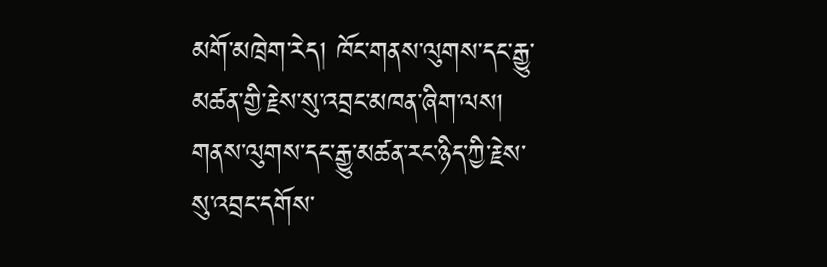མགོ་མཁྲེག་རེད། ཁོང་གནས་ལུགས་དང་རྒྱུ་མཚན་གྱི་རྗེས་སུ་འབྲང་མཁན་ཞིག་ལས། གནས་ལུགས་དང་རྒྱུ་མཚན་རང་ཉིད་ཀྱི་རྗེས་སུ་འབྲང་དགོས་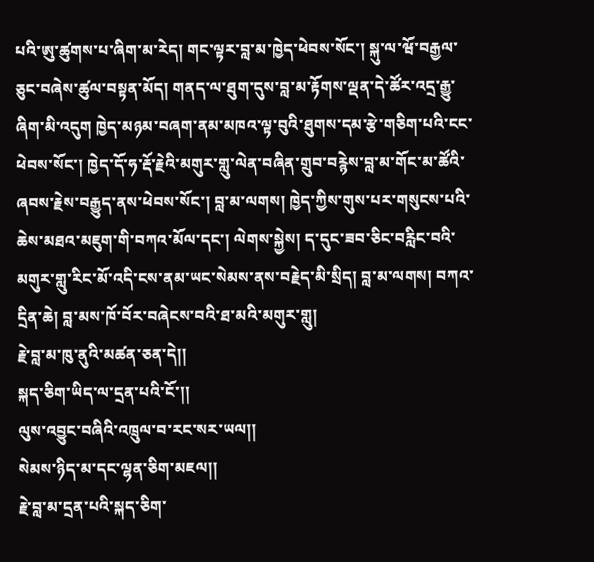པའི་ཨུ་ཚུགས་པ་ཞིག་མ་རེད། གང་ལྟར་བླ་མ་ཁྱེད་ཕེབས་སོང་། སྐུ་ལ་ཝོ་བརྒྱལ་ཅུང་བཞེས་ཚུལ་བསྟན་མོད། གནད་ལ་ཐུག་དུས་བླ་མ་རྟོགས་ལྡན་དེ་ཚོར་འདྲ་རྒྱུ་ཞིག་མི་འདུག ཁྱེད་མཉམ་བཞག་ནམ་མཁའ་ལྟ་བུའི་ཐུགས་དམ་རྩེ་གཅིག་པའི་ངང་ཕེབས་སོང་། ཁྱེད་དོ་ཧ་རྡོ་རྗེའི་མགུར་གླུ་ལེན་བཞིན་གྲུབ་བརྙེས་བླ་མ་གོང་མ་ཚོའི་ཞབས་རྗེས་བརྒྱུད་ནས་ཕེབས་སོང་། བླ་མ་ལགས། ཁྱེད་ཀྱིས་གུས་པར་གསུངས་པའི་ཆེས་མཐའ་མཇུག་གི་བཀའ་མོལ་དང་། ལེགས་སྐྱེས། ད་དུང་ཟབ་ཅིང་བརླིང་བའི་མགུར་གླུ་རིང་མོ་འདི་ངས་ནམ་ཡང་སེམས་ནས་བརྗེད་མི་སྲིད། བླ་མ་ལགས། བཀའ་དྲིན་ཆེ། བླ་མས་ཁོ་བོར་བཞེངས་བའི་ཐ་མའི་མགུར་གླུ།
རྗེ་བླ་མ་ཁུ་ནུའི་མཚན་ཅན་དེ།།
སྐད་ཅིག་ཡིད་ལ་དྲན་པའི་ངོ་།།
ལུས་འབྱུང་བཞིའི་འཁྲུལ་བ་རང་སར་ཡལ།།
སེམས་ཉིད་མ་དང་ལྷན་ཅིག་མཇལ།།
རྗེ་བླ་མ་དྲན་པའི་སྐད་ཅིག་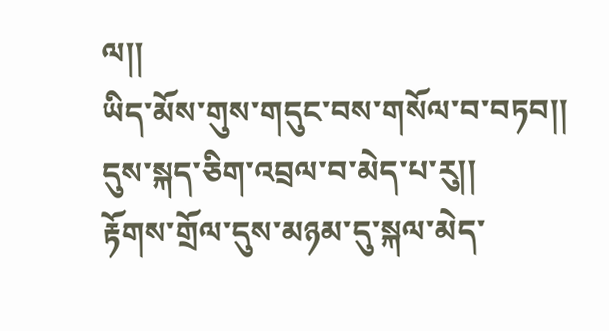ལ།།
ཡིད་མོས་གུས་གདུང་བས་གསོལ་བ་བཏབ།།
དུས་སྐད་ཅིག་འབྲལ་བ་མེད་པ་རུ།།
རྟོགས་གྲོལ་དུས་མཉམ་དུ་སྐལ་མེད་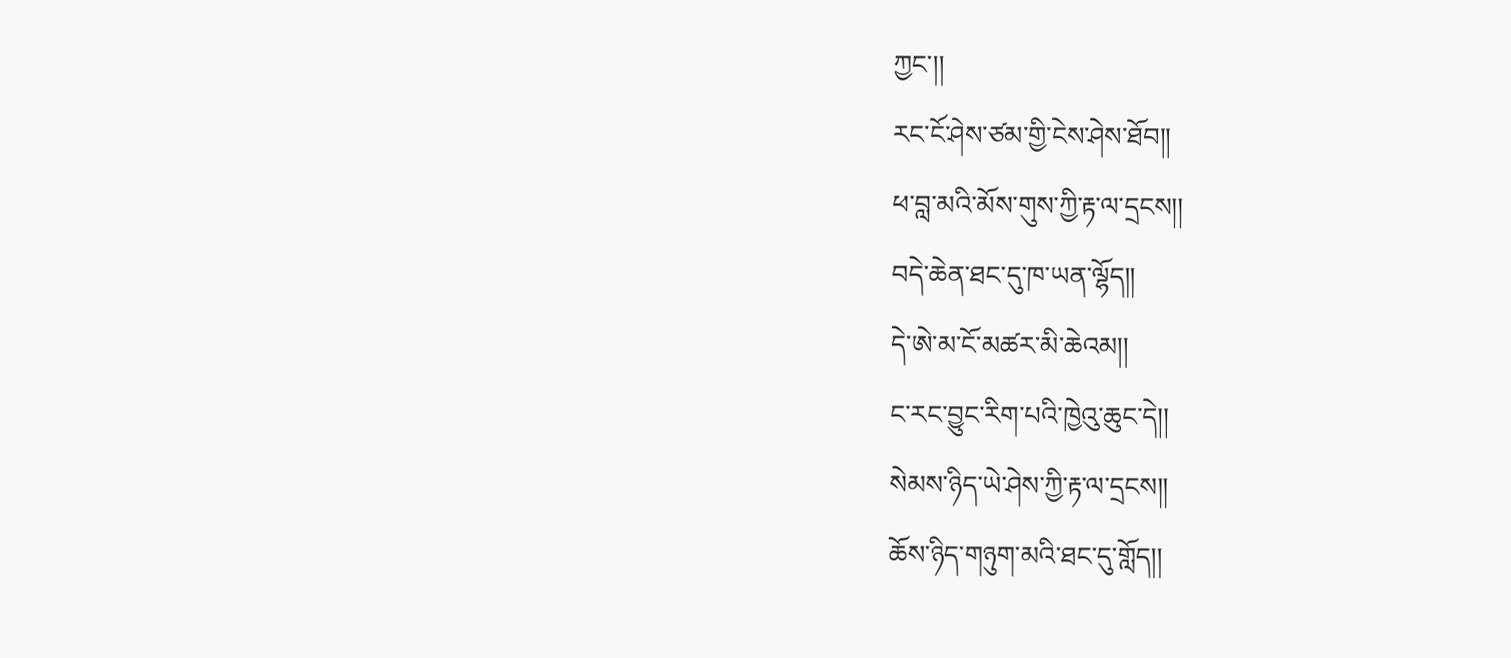ཀྱང་།།
རང་ངོ་ཤེས་ཙམ་གྱི་ངེས་ཤེས་ཐོབ།།
ཕ་བླ་མའི་མོས་གུས་ཀྱི་རྟ་ལ་དྲངས།།
བདེ་ཆེན་ཐང་དུ་ཁ་ཡན་ལྷོད།།
དེ་ཨེ་མ་ངོ་མཚར་མི་ཆེའམ།།
ང་རང་བྱུང་རིག་པའི་ཁྱེའུ་ཆུང་དེ།།
སེམས་ཉིད་ཡེ་ཤེས་ཀྱི་རྟ་ལ་དྲངས།།
ཆོས་ཉིད་གཉུག་མའི་ཐང་དུ་གློད།།